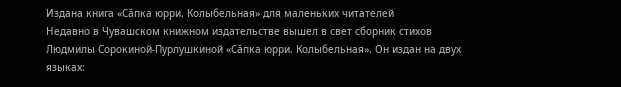Издана книга «Сăпка юрри. Колыбельная» для маленьких читателей
Недавно в Чувашском книжном издательстве вышел в свет сборник стихов Людмилы Сорокиной-Пурлушкиной «Сăпка юрри. Колыбельная». Он издан на двух языках: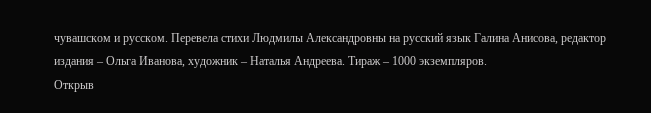чувашском и русском. Перевела стихи Людмилы Александровны на русский язык Галина Анисова, редактор издания – Ольга Иванова, художник – Наталья Андреева. Тираж – 1000 экземпляров.
Открыв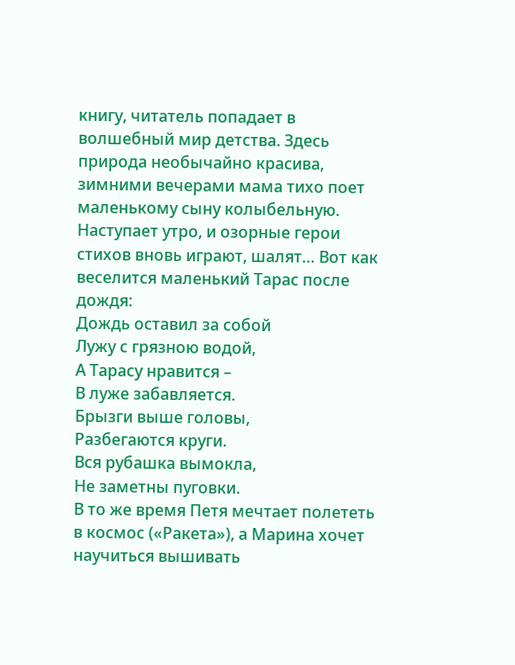книгу, читатель попадает в волшебный мир детства. Здесь природа необычайно красива, зимними вечерами мама тихо поет маленькому сыну колыбельную. Наступает утро, и озорные герои стихов вновь играют, шалят… Вот как веселится маленький Тарас после дождя:
Дождь оставил за собой
Лужу с грязною водой,
А Тарасу нравится –
В луже забавляется.
Брызги выше головы,
Разбегаются круги.
Вся рубашка вымокла,
Не заметны пуговки.
В то же время Петя мечтает полететь в космос («Ракета»), а Марина хочет научиться вышивать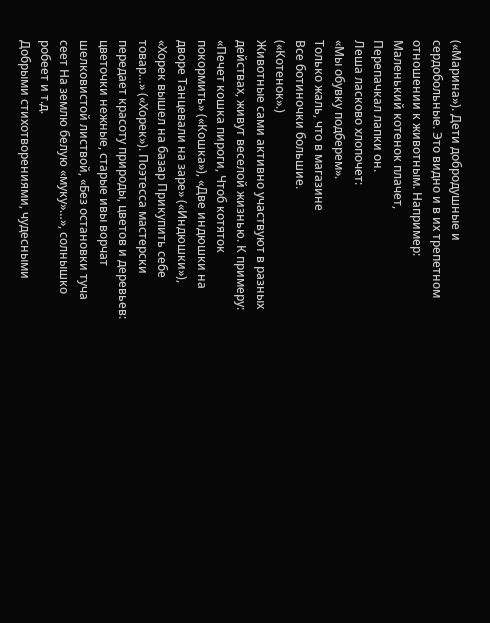(«Марина»). Дети добродушные и сердобольные. Это видно и в их трепетном отношении к животным. Например:
Маленький котенок плачет,
Перепачкал лапки он.
Леша ласково хлопочет:
«Мы обувку подберем».
Только жаль, что в магазине
Все ботиночки большие.
(«Котенок».)
Животные сами активно участвуют в разных действах, живут веселой жизнью. К примеру: «Печет кошка пироги, Чтоб котяток покормить» («Кошка»), «Две индюшки на дворе Танцевали на заре» («Индюшки»), «Хорек вышел на базар Прикупить себе товар…» («Хорек»). Поэтесса мастерски передает красоту природы, цветов и деревьев: цветочки нежные, старые ивы ворчат шелковистой листвой, «Без остановки туча сеет На землю белую «муку»…», солнышко робеет и т.д.
Добрыми стихотворениями, чудесными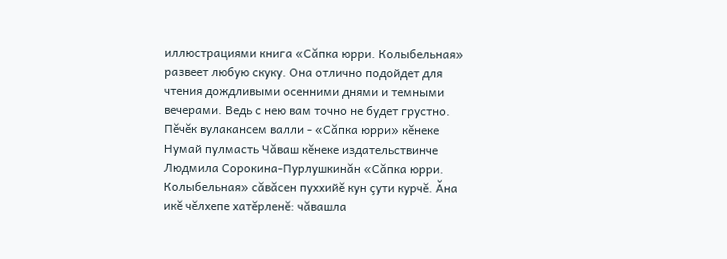иллюстрациями книга «Сăпка юрри. Колыбельная» развеет любую скуку. Она отлично подойдет для чтения дождливыми осенними днями и темными вечерами. Ведь с нею вам точно не будет грустно.
Пĕчĕк вулакансем валли - «Сăпка юрри» кĕнеке
Нумай пулмасть Чăваш кĕнеке издательствинче Людмила Сорокина-Пурлушкинăн «Сăпка юрри. Колыбельная» сăвăсен пуххийĕ кун çути курчĕ. Ăна икĕ чĕлхепе хатĕрленĕ: чăвашла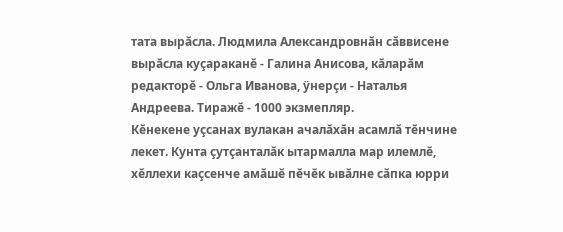тата вырăсла. Людмила Александровнăн сăввисене вырăсла куçараканĕ - Галина Анисова, кăларăм редакторĕ - Ольга Иванова, ÿнерçи - Наталья Андреева. Тиражĕ - 1000 экзмепляр.
Кĕнекене уçсанах вулакан ачалăхăн асамлă тĕнчине лекет. Кунта çутçанталăк ытармалла мар илемлĕ, хĕллехи каçсенче амăшĕ пĕчĕк ывăлне сăпка юрри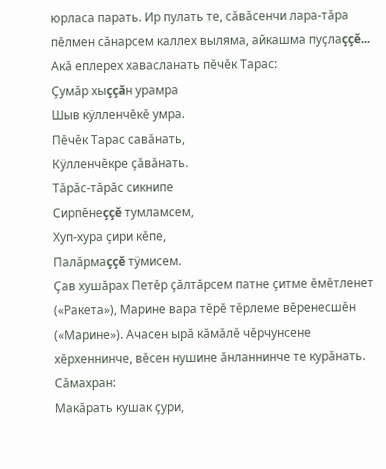юрласа парать. Ир пулать те, сăвăсенчи лара-тăра пĕлмен сăнарсем каллех выляма, айкашма пуçлаççĕ... Акă еплерех хавасланать пĕчĕк Тарас:
Çумăр хыççăн урамра
Шыв кÿлленчĕкĕ умра.
Пĕчĕк Тарас савăнать,
Кÿлленчĕкре çăвăнать.
Тăрăс-тăрăс сикнипе
Сирпĕнеççĕ тумламсем,
Хуп-хура çири кĕпе,
Палăрмаççĕ тÿмисем.
Çав хушăрах Петĕр çăлтăрсем патне çитме ĕмĕтленет («Ракета»), Марине вара тĕрĕ тĕрлеме вĕренесшĕн («Марине»). Ачасен ырă кăмăлĕ чĕрчунсене хĕрхеннинче, вĕсен нушине ăнланнинче те курăнать. Сăмахран:
Макăрать кушак çури,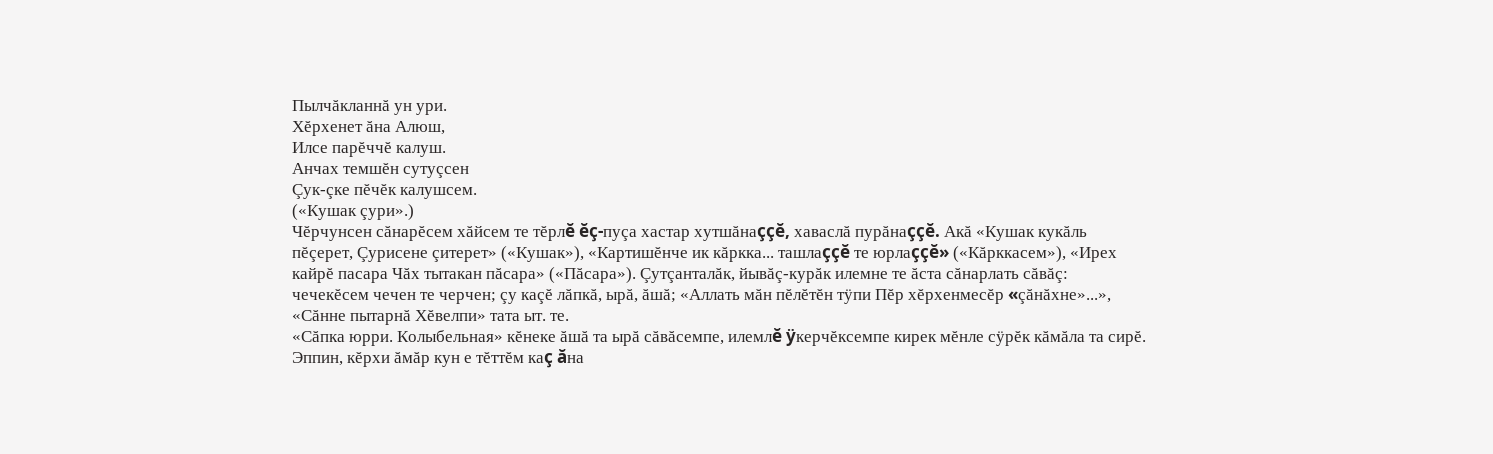Пылчăкланнă ун ури.
Хĕрхенет ăна Алюш,
Илсе парĕччĕ калуш.
Анчах темшĕн сутуçсен
Çук-çке пĕчĕк калушсем.
(«Кушак çури».)
Чĕрчунсен сăнарĕсем хăйсем те тĕрлĕ ĕç-пуçа хастар хутшăнаççĕ, хаваслă пурăнаççĕ. Акă «Кушак кукăль пĕçерет, Çурисене çитерет» («Кушак»), «Картишĕнче ик кăркка... ташлаççĕ те юрлаççĕ» («Кăрккасем»), «Ирех кайрĕ пасара Чăх тытакан пăсара» («Пăсара»). Çутçанталăк, йывăç-курăк илемне те ăста сăнарлать сăвăç: чечекĕсем чечен те черчен; çу каçĕ лăпкă, ырă, ăшă; «Аллать мăн пĕлĕтĕн тÿпи Пĕр хĕрхенмесĕр «çăнăхне»...», «Сăнне пытарнă Хĕвелпи» тата ыт. те.
«Сăпка юрри. Колыбельная» кĕнеке ăшă та ырă сăвăсемпе, илемлĕ ÿкерчĕксемпе кирек мĕнле сÿрĕк кăмăла та сирĕ. Эппин, кĕрхи ăмăр кун е тĕттĕм каç ăна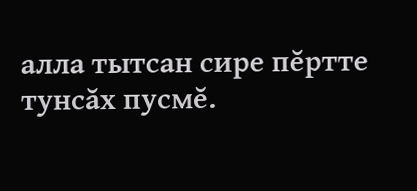алла тытсан сире пĕртте тунсăх пусмĕ.